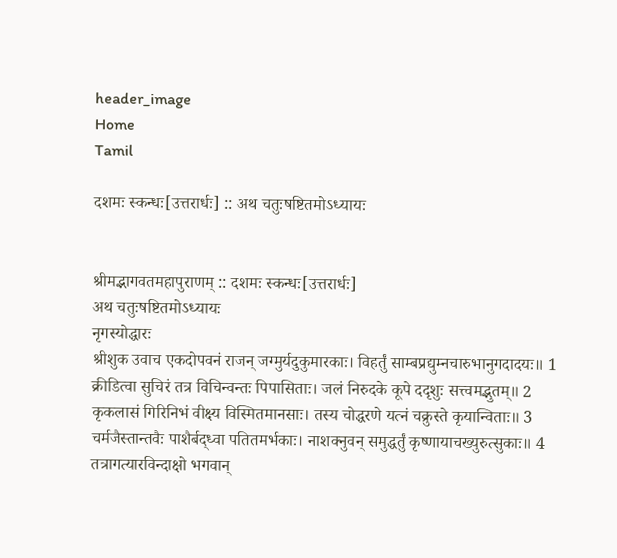header_image
Home
Tamil

दशमः स्कन्धः[उत्तरार्धः] :: अथ चतुःषष्टितमोऽध्यायः


श्रीमद्भागवतमहापुराणम् :: दशमः स्कन्धः[उत्तरार्धः]
अथ चतुःषष्टितमोऽध्यायः
नृगस्योद्धारः
श्रीशुक उवाच एकदोपवनं राजन् जग्मुर्यदुकुमारकाः। विहर्तुं साम्बप्रद्युम्नचारुभानुगदादयः॥ 1 क्रीडित्वा सुचिरं तत्र विचिन्वन्तः पिपासिताः। जलं निरुदके कूपे ददृशुः सत्त्वमद्भुतम्॥ 2 कृकलासं गिरिनिभं वीक्ष्य विस्मितमानसाः। तस्य चोद्धरणे यत्नं चक्रुस्ते कृयान्विताः॥ 3 चर्मजैस्तान्तवैः पाशैर्बद्ध्वा पतितमर्भकाः। नाशक्नुवन् समुद्धर्तुं कृष्णायाचख्युरुत्सुकाः॥ 4 तत्रागत्यारविन्दाक्षो भगवान्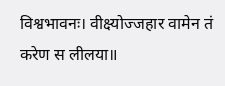विश्वभावनः। वीक्ष्योज्जहार वामेन तं करेण स लीलया॥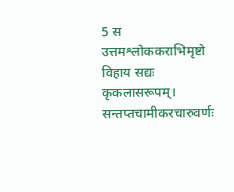5 स उत्तमश्लोककराभिमृष्टो विहाय सद्यः कृकलासरूपम्। सन्तप्तचामीकरचारुवर्णः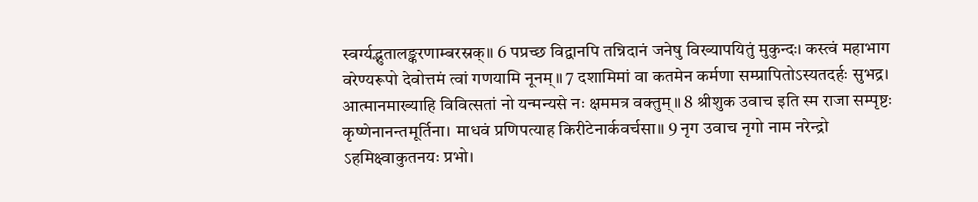स्वर्ग्यद्भुतालङ्करणाम्बरस्रक्॥ 6 पप्रच्छ विद्वानपि तन्निदानं जनेषु विख्यापयितुं मुकुन्दः। कस्त्वं महाभाग वरेण्यरूपो देवोत्तमं त्वां गणयामि नूनम्॥ 7 दशामिमां वा कतमेन कर्मणा सम्प्रापितोऽस्यतदर्हः सुभद्र। आत्मानमाख्याहि विवित्सतां नो यन्मन्यसे नः क्षममत्र वक्तुम्॥ 8 श्रीशुक उवाच इति स्म राजा सम्पृष्टः कृष्णेनानन्तमूर्तिना। माधवं प्रणिपत्याह किरीटेनार्कवर्चसा॥ 9 नृग उवाच नृगो नाम नरेन्द्रो ऽहमिक्ष्वाकुतनयः प्रभो।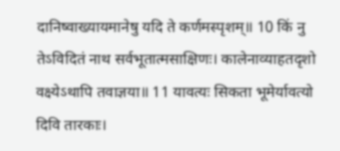दानिष्वाख्यायमानेषु यदि ते कर्णमस्पृशम्॥ 10 किं नु तेऽविदितं नाथ सर्वभूतात्मसाक्षिणः। कालेनाव्याहतदृशो वक्ष्येऽथापि तवाज्ञया॥ 11 यावत्यः सिकता भूमेर्यावत्यो दिवि तारकाः।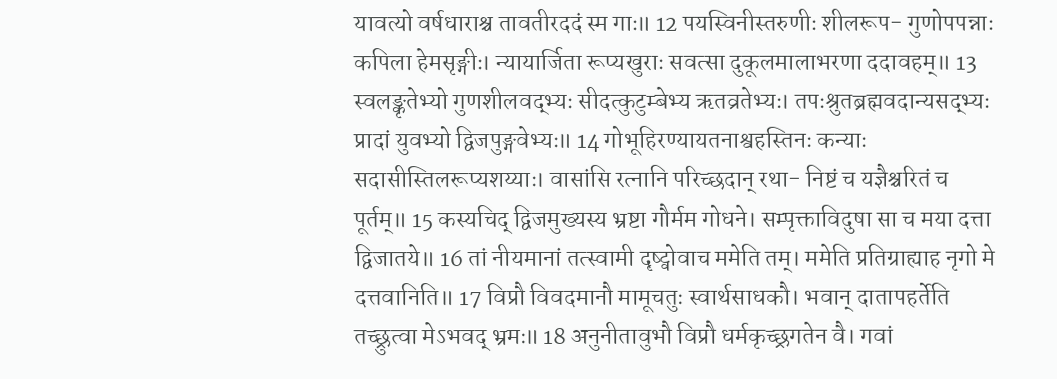यावत्यो वर्षधाराश्च तावतीरददं स्म गाः॥ 12 पयस्विनीस्तरुणीः शीलरूप- गुणोपपन्नाः कपिला हेमसृङ्गीः। न्यायार्जिता रूप्यखुराः सवत्सा दुकूलमालाभरणा ददावहम्॥ 13 स्वलङ्कृतेभ्यो गुणशीलवद्भ्यः सीदत्कुटुम्बेभ्य ऋतव्रतेभ्यः। तपःश्रुतब्रह्मवदान्यसद्भ्यः प्रादां युवभ्यो द्विजपुङ्गवेभ्यः॥ 14 गोभूहिरण्यायतनाश्वहस्तिनः कन्याः सदासीस्तिलरूप्यशय्याः। वासांसि रत्नानि परिच्छदान् रथा- निष्टं च यज्ञैश्चरितं च पूर्तम्॥ 15 कस्यचिद् द्विजमुख्यस्य भ्रष्टा गौर्मम गोधने। सम्पृक्ताविदुषा सा च मया दत्ता द्विजातये॥ 16 तां नीयमानां तत्स्वामी दृष्ट्वोवाच ममेति तम्। ममेति प्रतिग्राह्याह नृगो मे दत्तवानिति॥ 17 विप्रौ विवदमानौ मामूचतुः स्वार्थसाधकौ। भवान् दातापहर्तेति तच्छ्रुत्वा मेऽभवद् भ्रमः॥ 18 अनुनीतावुभौ विप्रौ धर्मकृच्छ्रगतेन वै। गवां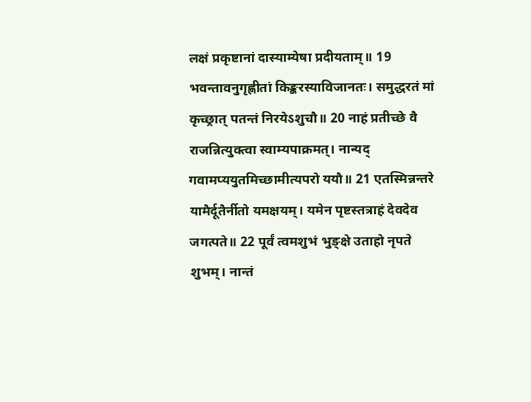लक्षं प्रकृष्टानां दास्याम्येषा प्रदीयताम्॥ 19 भवन्तावनुगृह्णीतां किङ्करस्याविजानतः। समुद्धरतं मां कृच्छ्रात् पतन्तं निरयेऽशुचौ॥ 20 नाहं प्रतीच्छे वै राजन्नित्युक्त्वा स्वाम्यपाक्रमत्। नान्यद् गवामप्ययुतमिच्छामीत्यपरो ययौ॥ 21 एतस्मिन्नन्तरे यामैर्दूतैर्नीतो यमक्षयम्। यमेन पृष्टस्तत्राहं देवदेव जगत्पते॥ 22 पूर्वं त्वमशुभं भुङ्क्षे उताहो नृपते शुभम्। नान्तं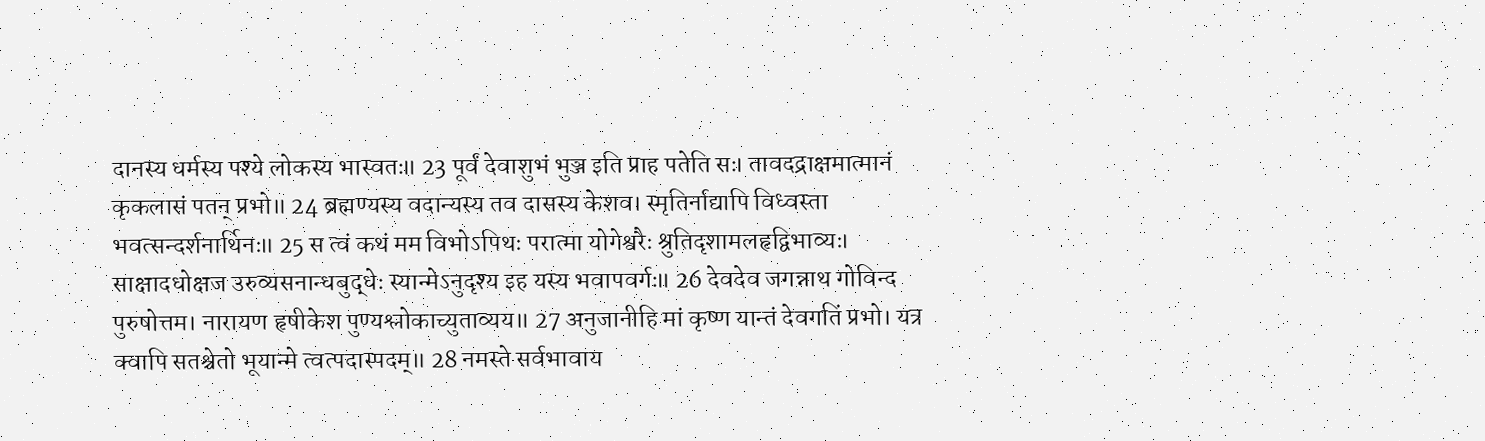दानस्य धर्मस्य पश्ये लोकस्य भास्वतः॥ 23 पूर्वं देवाशुभं भुञ्ज इति प्राह पतेति सः। तावदद्राक्षमात्मानं कृकलासं पतन् प्रभो॥ 24 ब्रह्मण्यस्य वदान्यस्य तव दासस्य केशव। स्मृतिर्नाद्यापि विध्वस्ता भवत्सन्दर्शनार्थिनः॥ 25 स त्वं कथं मम विभोऽपिथः परात्मा योगेश्वरैः श्रुतिदृशामलहृद्विभाव्यः। साक्षादधोक्षज उरुव्यसनान्धबुद्धेः स्यान्मेऽनुदृश्य इह यस्य भवापवर्गः॥ 26 देवदेव जगन्नाथ गोविन्द पुरुषोत्तम। नारायण हृषीकेश पुण्यश्लोकाच्युताव्यय॥ 27 अनुजानीहि मां कृष्ण यान्तं देवगतिं प्रभो। यत्र क्वापि सतश्चेतो भूयान्मे त्वत्पदास्पदम्॥ 28 नमस्ते सर्वभावाय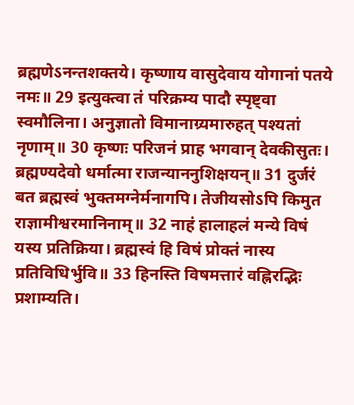ब्रह्मणेऽनन्तशक्तये। कृष्णाय वासुदेवाय योगानां पतये नमः॥ 29 इत्युक्त्वा तं परिक्रम्य पादौ स्पृष्ट्वा स्वमौलिना। अनुज्ञातो विमानाग्र्यमारुहत् पश्यतां नृणाम्॥ 30 कृष्णः परिजनं प्राह भगवान् देवकीसुतः। ब्रह्मण्यदेवो धर्मात्मा राजन्याननुशिक्षयन्॥ 31 दुर्जरं बत ब्रह्मस्वं भुक्तमग्नेर्मनागपि। तेजीयसोऽपि किमुत राज्ञामीश्वरमानिनाम्॥ 32 नाहं हालाहलं मन्ये विषं यस्य प्रतिक्रिया। ब्रह्मस्वं हि विषं प्रोक्तं नास्य प्रतिविधिर्भुवि॥ 33 हिनस्ति विषमत्तारं वह्निरद्भिः प्रशाम्यति।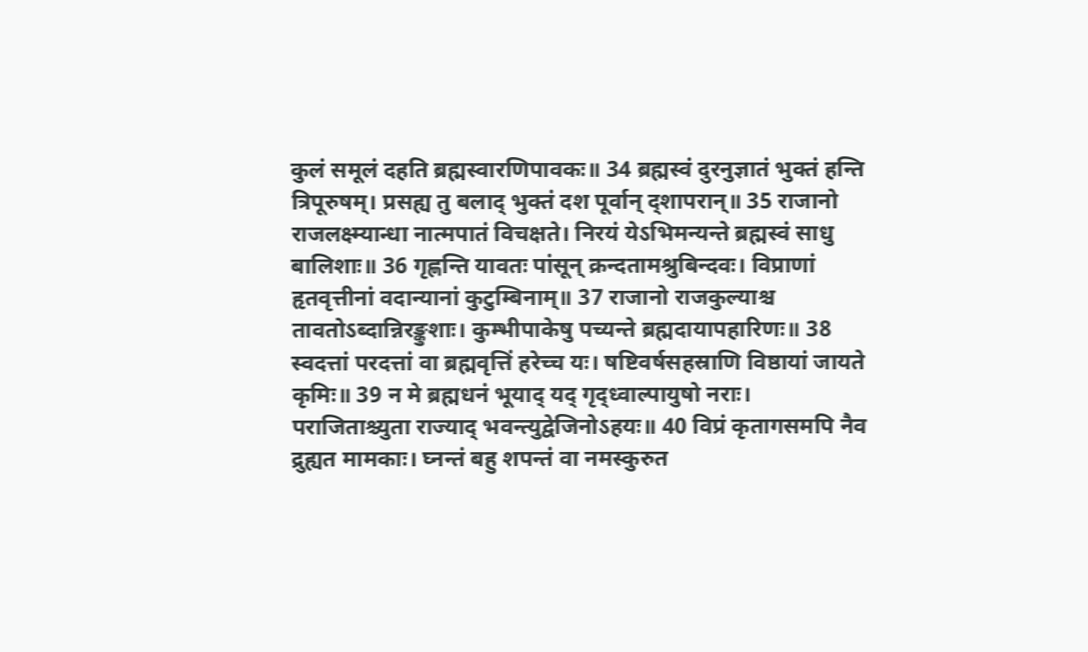कुलं समूलं दहति ब्रह्मस्वारणिपावकः॥ 34 ब्रह्मस्वं दुरनुज्ञातं भुक्तं हन्ति त्रिपूरुषम्। प्रसह्य तु बलाद् भुक्तं दश पूर्वान् द्शापरान्॥ 35 राजानो राजलक्ष्म्यान्धा नात्मपातं विचक्षते। निरयं येऽभिमन्यन्ते ब्रह्मस्वं साधु बालिशाः॥ 36 गृह्णन्ति यावतः पांसून् क्रन्दतामश्रुबिन्दवः। विप्राणां हृतवृत्तीनां वदान्यानां कुटुम्बिनाम्॥ 37 राजानो राजकुल्याश्च तावतोऽब्दान्निरङ्कुशाः। कुम्भीपाकेषु पच्यन्ते ब्रह्मदायापहारिणः॥ 38 स्वदत्तां परदत्तां वा ब्रह्मवृत्तिं हरेच्च यः। षष्टिवर्षसहस्राणि विष्ठायां जायते कृमिः॥ 39 न मे ब्रह्मधनं भूयाद् यद् गृद्ध्वाल्पायुषो नराः। पराजिताश्च्युता राज्याद् भवन्त्युद्वेजिनोऽहयः॥ 40 विप्रं कृतागसमपि नैव द्रुह्यत मामकाः। घ्नन्तं बहु शपन्तं वा नमस्कुरुत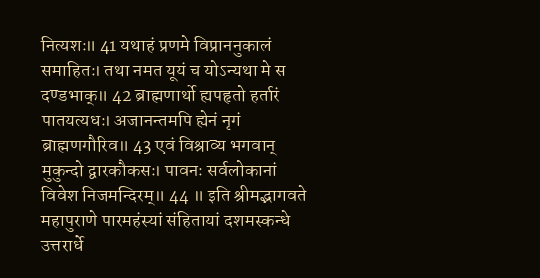नित्यशः॥ 41 यथाहं प्रणमे विप्राननुकालं समाहितः। तथा नमत यूयं च योऽन्यथा मे स दण्डभाक्॥ 42 ब्राह्मणार्थो ह्यपहृतो हर्तारं पातयत्यधः। अजानन्तमपि ह्येनं नृगं ब्राह्मणगौरिव॥ 43 एवं विश्राव्य भगवान् मुकुन्दो द्वारकौकसः। पावनः सर्वलोकानां विवेश निजमन्दिरम्॥ 44 ॥ इति श्रीमद्भागवते महापुराणे पारमहंस्यां संहितायां दशमस्कन्धे उत्तरार्धे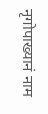नृगोपाख्यानं नाम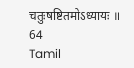चतुःषष्टितमोऽध्यायः ॥ 64
Tamil